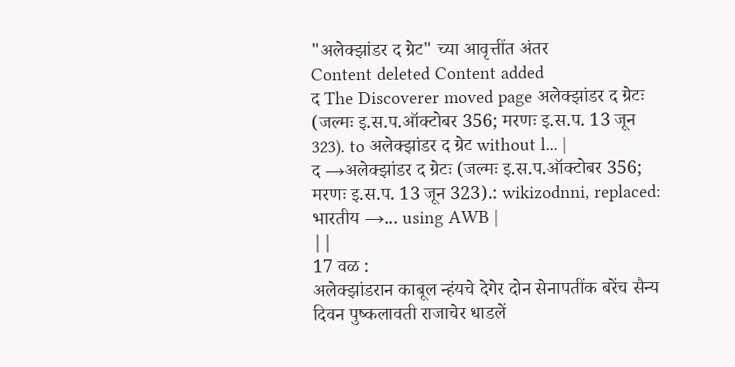"अलेक्झांडर द ग्रेट" च्या आवृत्तींत अंतर
Content deleted Content added
द The Discoverer moved page अलेक्झांडर द ग्रेटः (जल्मः इ.स.प.ऑक्टोबर 356; मरणः इ.स.प. 13 जून 323). to अलेक्झांडर द ग्रेट without l... |
द →अलेक्झांडर द ग्रेटः (जल्मः इ.स.प.ऑक्टोबर 356; मरणः इ.स.प. 13 जून 323).: wikizodnni, replaced: भारतीय →... using AWB |
||
17 वळ :
अलेक्झांडरान काबूल न्हंयचे देगेर दोन सेनापतींक बरेंच सैन्य दिवन पुष्कलावती राजाचेर धाडलें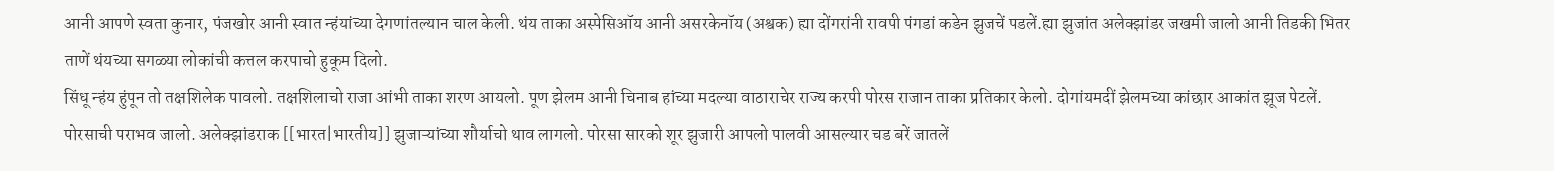आनी आपणे स्वता कुनार, पंजखोर आनी स्वात न्हंयांच्या देगणांतल्यान चाल केली. थंय ताका अस्पेसिऑय आनी असरकेनॉय (अश्वक) ह्या दोंगरांनी रावपी पंगडां कडेन झुजचें पडलें.ह्या झुजांत अलेक्झांडर जखमी जालो आनी तिडकी भितर ताणें थंयच्या सगळ्या लोकांची कत्तल करपाचो हुकूम दिलो.
सिंधू न्हंय हुंपून तो तक्षशिलेक पावलो. तक्षशिलाचो राजा आंभी ताका शरण आयलो. पूण झेलम आनी चिनाब हांच्या मदल्या वाठाराचेर राज्य करपी पोरस राजान ताका प्रतिकार केलो. दोगांयमदीं झेलमच्या कांछार आकांत झूज पेटलें. पोरसाची पराभव जालो. अलेक्झांडराक [[भारत|भारतीय]] झुजाऱ्यांच्या शौर्याचो थाव लागलो. पोरसा सारको शूर झुजारी आपलो पालवी आसल्यार चड बरें जातलें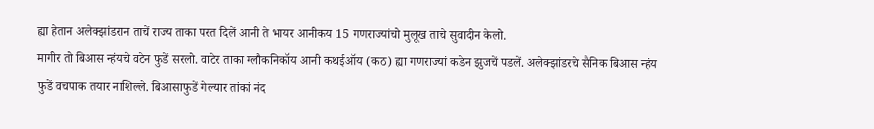ह्या हेतान अलेक्झांडरान ताचें राज्य ताका परत दिलें आनी ते भायर आनीकय 15 गणराज्यांचो मुलूख ताचे सुवादीन केलो.
मागीर तो बिआस न्हंयचे वटेन फुडें सरलो. वाटेर ताका ग्लौकनिकॉय आनी कथईऑय (कठ) ह्या गणराज्यां कडेन झुजचें पडलें. अलेक्झांडरचे सैनिक बिआस न्हंय फुडें वचपाक तयार नाशिल्ले. बिआसाफुडें गेल्यार तांकां नंद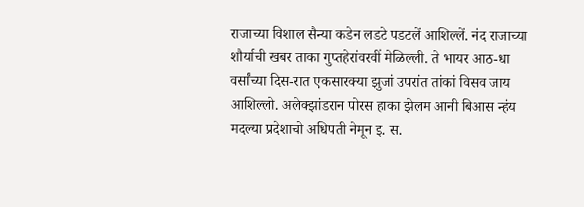राजाच्या विशाल सैन्या कडेन लडटे पडटलें आशिल्लें. नंद राजाच्या शौर्याची खबर ताका गुप्तहेरांवरवीं मेळिल्ली. ते भायर आठ-धा वर्सांच्या दिस-रात एकसारक्या झुजां उपरांत तांकां विसव जाय आशिल्लो. अलेक्झांडरान पोरस हाका झेलम आनी बिआस न्हंय मदल्या प्रदेशाचो अधिपती नेमून इ. स.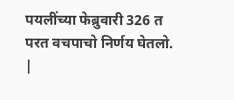पयलींच्या फेब्रुवारी 326 त परत वचपाचो निर्णय घेतलो.
|